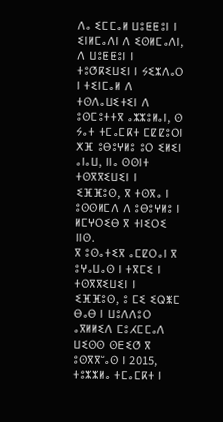ⴷⴰ ⵉⵎⵎⴰⵍ ⵡⵓⵟⵟⵓⵏ ⵏ ⵉⵏⵍⵎⴰⴷⵏ ⴷ ⵉⵙⵍⵎⴰⴷⵏ, ⴷ ⵡⵓⵟⵟⵓⵏ ⵏ ⵜⵓⵚⴽⵉⵡⵉⵏ ⵏ ⵢⵉⵣⴷⴰⵔ ⵏ ⵜⵉⵏⵎⴰⵍ ⴷ ⵜⵙⴷⴰⵡⵉⵜⵉⵏ ⴷ ⵓⵙⵎⵓⵜⵜⴳ ⴰⵣⵣⵓⵍⴰⵏ, ⵙ ⵢⴰⵜ ⵜⵎⴰⵎⴽⵜ ⵎⵇⵇⵓⵔⵏ ⵅⴼ ⵓⴱⵓⵖⵍⵓ ⵓⵔ ⵉⵍⵉⵏ ⴰⵏⴰⵡ, ⵏⵏⴰ ⵙⵙⵏⵜ ⵜⵙⴳⴳⵉⵡⵉⵏ ⵏ ⵉⴼⴼⵓⵙ, ⴳ ⵜⵙⴳⴰ ⵏ ⵓⵙⵙⵍⵎⴷ ⴷ ⵓⴱⵓⵖⵍⵓ ⵏ ⵍⵎⵖⵔⵉⴱ ⴳ ⵜⵏⵉⵔⵉ ⵏⵏⵙ.
ⴳ ⵓⵙⴰⵜⵉⴳ ⴰⵎⵇⵔⴰⵏ ⴳ ⵓⵖⴰⵡⴰⵙ ⵏ ⵜⴳⵎⵉ ⵏ ⵜⵙⴳⴳⵉⵡⵉⵏ ⵏ ⵉⴼⴼⵓⵙ, ⵓ ⵎⵉ ⵉⵕⵥⵎ ⴱⴰⴱ ⵏ ⵡⵓⴷⴷⵓⵔ ⴰⴳⵍⵍⵉⴷ ⵎⵓⵃⵎⵎⴰⴷ ⵡⵉⵙⵙ ⵙⴹⵉⵚ ⴳ ⵓⵙⴳⴳⵯⴰⵙ ⵏ 2015, ⵜⵓⵣⵣⵍⴰ ⵜⵎⴰⵎⴽⵜ ⵏ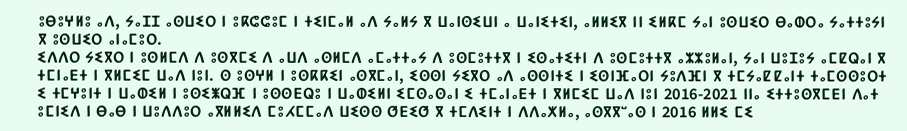ⵓⴱⵓⵖⵍⵓ ⴰⴷ, ⵢⴰⵊⵊ ⴰⵙⵡⵉⵔ ⵏ ⵓⴽⵛⵛⵓⵎ ⵏ ⵜⵉⵏⵎⴰⵍ ⴰⴷ ⵢⴰⵍⵢ ⴳ ⵡⴰⵏⵙⵉⵡⵏ ⴰ ⵡⴰⵏⵉⵜⵉⵏ, ⴰⵍⵍⵉⴳ ⵏⵏ ⵉⵍⴽⵎ ⵢⴰⵏ ⵓⵙⵡⵉⵔ ⴱⴰⵀⵔⴰ ⵢⴰⵜⵜⵓⵢⵏ ⴳ ⵓⵙⵡⵉⵔ ⴰⵏⴰⵎⵓⵔ.
ⵉⴷⴷⵔ ⵢⵉⴳⵔ ⵏ ⵓⵙⵍⵎⴷ ⴷ ⵓⵙⴳⵎⵉ ⴷ ⴰⵡⴷ ⴰⵙⵍⵎⴷ ⴰⵎⴰⵜⵜⴰⵢ ⴷ ⵓⵙⵎⵓⵜⵜⴳ ⵏ ⵉⵙⴰⵜⵉⵜⵏ ⴷ ⵓⵙⵎⵓⵜⵜⴳ ⴰⵣⵣⵓⵍⴰⵏ, ⵢⴰⵏ ⵡⵓⵊⵓⵢ ⴰⵎⵇⵕⴰⵏ ⴳ ⵜⵎⵏⴰⴹⵜ ⵏ ⴳⵍⵎⵉⵎ ⵡⴰⴷ ⵏⵓⵏ. ⵙ ⵓⵙⵖⵍ ⵏ ⵓⵙⴽⴽⵉⵏ ⴰⵙⴳⵎⴰⵏ, ⵉⵙⵙⵏ ⵢⵉⴳⵔ ⴰⴷ ⴰⵙⵙⵏⵜⵉ ⵏ ⵉⵙⵏⴼⴰⵔⵏ ⵢⵓⴷⴼⵏ ⴳ ⵜⵎⵢⴰⵇⵇⴰⵏⵜ ⵜⴰⵎⵙⵙⵓⵔⵜ ⵉ ⵜⵎⵖⵓⵏⵜ ⵏ ⵡⴰⵀⵉⵍ ⵏ ⵓⵙⵉⵥⵕⴼ ⵏ ⵓⵙⵙⴹⵕⵓ ⵏ ⵡⴰⵀⵉⵍⵏ ⵉⵎⵙⴰⵙⴰⵏ ⵉ ⵜⵎⴰⵏⴰⴹⵜ ⵏ ⴳⵍⵎⵉⵎ ⵡⴰⴷ ⵏⵓⵏ 2016-2021 ⵏⵏⴰ ⵉⵜⵜⵓⵙⴳⵎⴹⵏ ⴷⴰⵜ ⵓⵎⵏⵉⴷ ⵏ ⴱⴰⴱ ⵏ ⵡⵓⴷⴷⵓⵔ ⴰⴳⵍⵍⵉⴷ ⵎⵓⵃⵎⵎⴰⴷ ⵡⵉⵙⵙ ⵚⴹⵉⵚ ⴳ ⵜⵎⴷⵉⵏⵜ ⵏ ⴷⴷⴰⵅⵍⴰ, ⴰⵙⴳⴳⵯⴰⵙ ⵏ 2016 ⵍⵍⵉ ⵎⵉ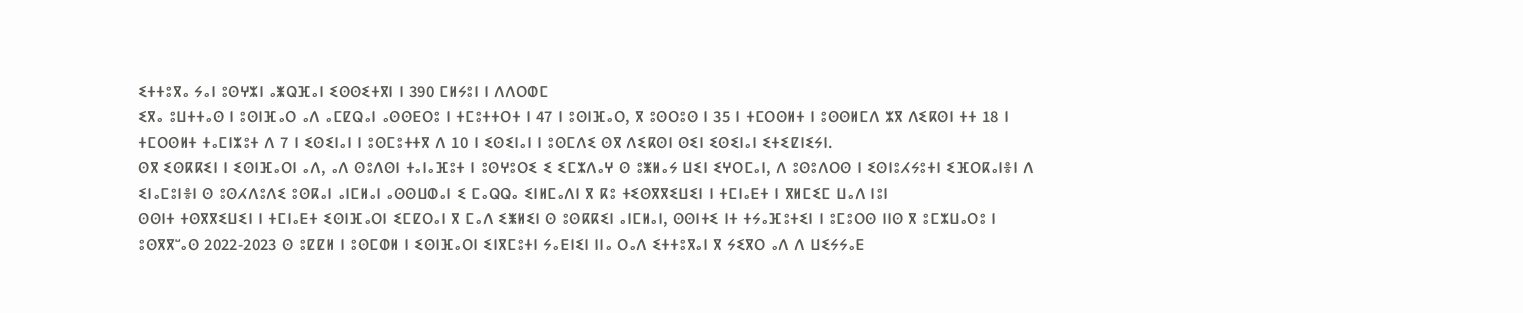ⵉⵜⵜⵓⴳⴰ ⵢⴰⵏ ⵓⵙⵖⵣⵏ ⴰⵥⵕⴼⴰⵏ ⵉⵙⵙⵉⵜⴳⵏ ⵏ 390 ⵎⵍⵢⵓⵏ ⵏ ⴷⴷⵔⵀⵎ
ⵉⴳⴰ ⵓⵡⵜⵜⴰⵙ ⵏ ⵓⵙⵏⴼⴰⵔ ⴰⴷ ⴰⵎⵇⵕⴰⵏ ⴰⵙⵙⴹⵔⵓ ⵏ ⵜⵎⵓⵜⵜⵔⵜ ⵏ 47 ⵏ ⵓⵙⵏⴼⴰⵔ, ⴳ ⵓⵙⵔⵓⵙ ⵏ 35 ⵏ ⵜⵎⵔⵙⵍⵜ ⵏ ⵓⵙⵙⵍⵎⴷ ⵣⴳ ⴷⵉⴽⵙⵏ ⵜⵜ 18 ⵏ ⵜⵎⵔⵙⵍⵜ ⵜⴰⵎⵏⵣⵓⵜ ⴷ 7 ⵏ ⵉⵙⵉⵏⴰⵏ ⵏ ⵓⵙⵎⵓⵜⵜⴳ ⴷ 10 ⵏ ⵉⵙⵉⵏⴰⵏ ⵏ ⵓⵙⵎⴷⵉ ⵙⴳ ⴷⵉⴽⵙⵏ ⵙⵉⵏ ⵉⵙⵉⵏⴰⵏ ⵉⵜⵉⵇⵏⵉⵢⵏ.
ⵙⴳ ⵉⵙⴽⴽⵉⵏ ⵏ ⵉⵙⵏⴼⴰⵔⵏ ⴰⴷ, ⴰⴷ ⵙⵓⴷⵙⵏ ⵜⴰⵏⴰⴼⵓⵜ ⵏ ⵓⵙⵖⵓⵔⵉ ⵉ ⵉⵎⵣⴷⴰⵖ ⵙ ⵓⵥⵍⴰⵢ ⵡⵉⵏ ⵉⵖⵔⵎⴰⵏ, ⴷ ⵓⵙⵓⴷⵔⵙ ⵏ ⵉⵙⵏⵓⵃⵢⵓⵜⵏ ⵉⴼⵔⴽⴰⵏⴻⵏ ⴷ ⵉⵏⴰⵎⵓⵏⴻⵏ ⵙ ⵓⵙⵃⴷⵓⴷⵉ ⵓⵙⴽⴰⵏ ⴰⵏⵎⵍⴰⵏ ⴰⵙⵙⵡⵀⴰⵏ ⵉ ⵎⴰⵕⵕⴰ ⵉⵏⵍⵎⴰⴷⵏ ⴳ ⴽⵓ ⵜⵉⵙⴳⴳⵉⵡⵉⵏ ⵏ ⵜⵎⵏⴰⴹⵜ ⵏ ⴳⵍⵎⵉⵎ ⵡⴰⴷ ⵏⵓⵏ
ⵙⵙⵏⵜ ⵜⵙⴳⴳⵉⵡⵉⵏ ⵏ ⵜⵎⵏⴰⴹⵜ ⵉⵙⵏⴼⴰⵔⵏ ⵉⵎⵇⵔⴰⵏ ⴳ ⵎⴰⴷ ⵉⵥⵍⵉⵏ ⵙ ⵓⵙⴽⴽⵉⵏ ⴰⵏⵎⵍⴰⵏ, ⵙⵙⵏⵜⵉ ⵏⵜ ⵜⵢⴰⴼⵓⵜⵉⵏ ⵏ ⵓⵎⵓⵔⵙ ⵏⵏⵙ ⴳ ⵓⵎⵣⵡⴰⵔⵓ ⵏ ⵓⵙⴳⴳⵯⴰⵙ 2022-2023 ⵙ ⵓⵇⵇⵍ ⵏ ⵓⵙⵎⵀⵍ ⵏ ⵉⵙⵏⴼⴰⵔⵏ ⵉⵏⴳⵎⵓⵜⵏ ⵢⴰⴹⵏⵉⵏ ⵏⵏⴰ ⵔⴰⴷ ⵉⵜⵜⵓⴳⴰⵏ ⴳ ⵢⵉⴳⵔ ⴰⴷ ⴷ ⵡⵉⵢⵢⴰⴹ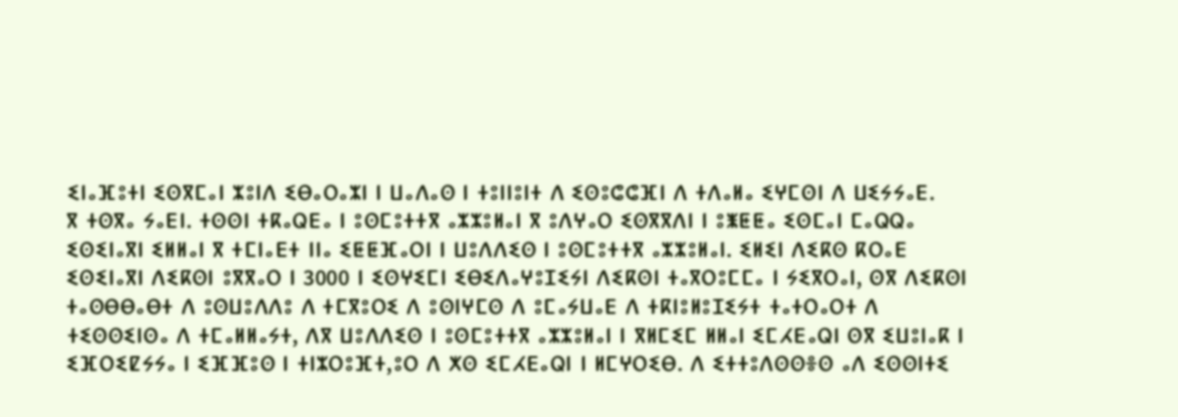ⵉⵏⴰⴼⵓⵜⵏ ⵉⵙⴳⵎⴰⵏ ⵣⵓⵏⴷ ⵉⴱⴰⵔⴰⵣⵏ ⵏ ⵡⴰⴷⴰⵙ ⵏ ⵜⵓⵏⵏⵓⵏⵜ ⴷ ⵉⵙⵓⵛⵛⴼⵏ ⴷ ⵜⴷⴰⵍⴰ ⵉⵖⵎⵙⵏ ⴷ ⵡⵉⵢⵢⴰⴹ.
ⴳ ⵜⵙⴳⴰ ⵢⴰⴹⵏ. ⵜⵙⵙⵏ ⵜⴽⴰⵕⴹⴰ ⵏ ⵓⵙⵎⵓⵜⵜⴳ ⴰⵣⵣⵓⵍⴰⵏ ⴳ ⵓⴷⵖⴰⵔ ⵉⵙⴳⴳⴷⵏ ⵏ ⵓⵥⵟⵟⴰ ⵉⵙⵎⴰⵏ ⵎⴰⵕⵕⴰ ⵉⵙⵉⵏⴰⴳⵏ ⵉⵍⵍⴰⵏ ⴳ ⵜⵎⵏⴰⴹⵜ ⵏⵏⴰ ⵉⵟⵟⴼⴰⵔⵏ ⵏ ⵡⵓⴷⴷⵉⵙ ⵏ ⵓⵙⵎⵓⵜⵜⴳ ⴰⵣⵣⵓⵍⴰⵏ. ⵉⵍⵉⵏ ⴷⵉⴽⵙ ⴽⵔⴰⴹ ⵉⵙⵉⵏⴰⴳⵏ ⴷⵉⴽⵙⵏ ⵓⴳⴳⴰⵔ ⵏ 3000 ⵏ ⵉⵙⵖⵉⵎⵏ ⵉⴱⵉⴷⴰⵖⵓⵊⵉⵢⵏ ⴷⵉⴽⵙⵏ ⵜⴰⴳⵔⵓⵎⵎⴰ ⵏ ⵢⵉⴳⵔⴰⵏ, ⵙⴳ ⴷⵉⴽⵙⵏ ⵜⴰⵙⴱⴱⴰⴱⵜ ⴷ ⵓⵙⵡⵓⴷⴷⵓ ⴷ ⵜⵎⴳⵓⵔⵉ ⴷ ⵓⵙⵏⵖⵎⵙ ⴷ ⵓⵎⴰⵢⵡⴰⴹ ⴷ ⵜⴽⵏⵓⵍⵓⵊⵉⵢⵜ ⵜⴰⵜⵔⴰⵔⵜ ⴷ ⵜⵉⵙⵙⵉⵏⵙⴰ ⴷ ⵜⵎⴰⵍⵍⴰⵢⵜ, ⴷⴳ ⵡⵓⴷⴷⵉⵙ ⵏ ⵓⵙⵎⵓⵜⵜⴳ ⴰⵣⵣⵓⵍⴰⵏ ⵏ ⴳⵍⵎⵉⵎ ⵍⵍⴰⵏ ⵉⵎⵃⴹⴰⵕⵏ ⵙⴳ ⵉⵡⵓⵏⴰⴽ ⵏ ⵉⴼⵔⵉⵇⵢⵢⴰ ⵏ ⵉⴼⴼⵓⵙ ⵏ ⵜⵏⵣⵔⵓⴼⵜ,ⵓⵔ ⴷ ⵅⵙ ⵉⵎⵃⴹⴰⵕⵏ ⵏ ⵍⵎⵖⵔⵉⴱ. ⴷ ⵉⵜⵜⵓⴷⵙⵙⴻⵙ ⴰⴷ ⵉⵙⵙⵏⵜⵉ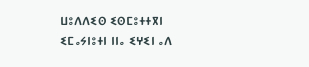ⵡⵓⴷⴷⵉⵙ ⵉⵙⵎⵓⵜⵜⴳⵏ ⵉⵎⴰⵢⵏⵓⵜⵏ ⵏⵏⴰ ⵉⵖⵉⵏ ⴰⴷ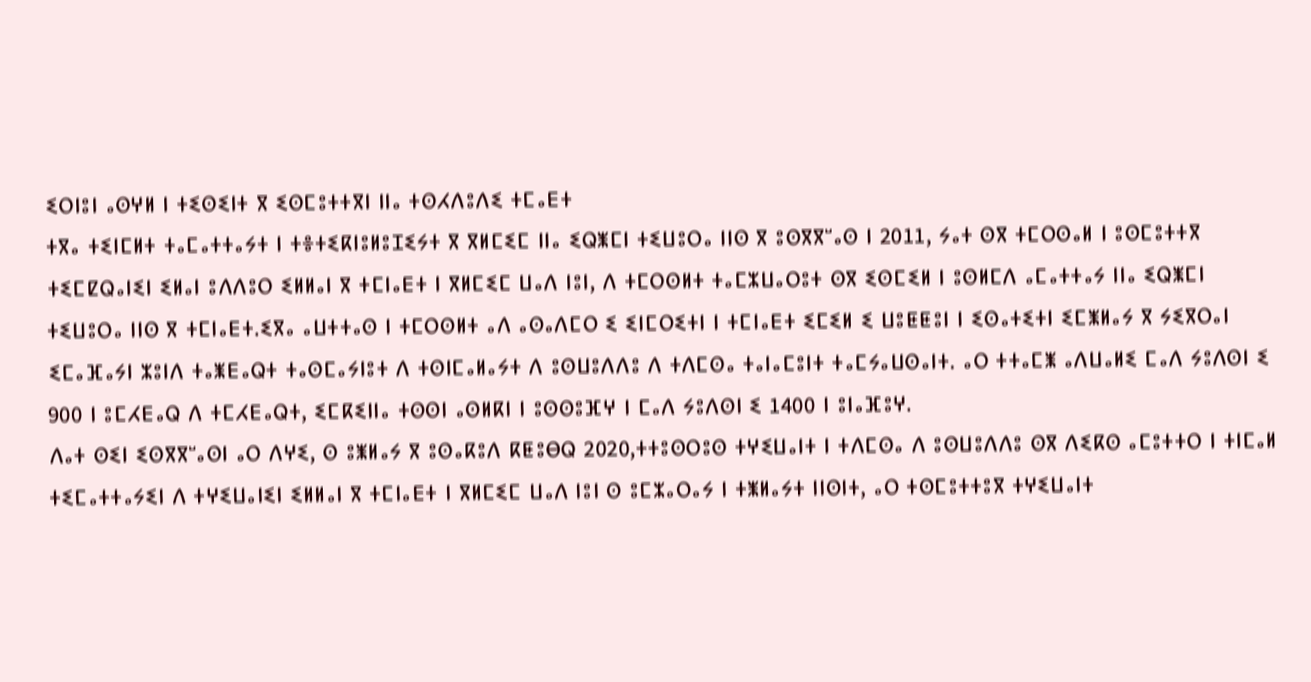ⵉⵔⵏⵓⵏ ⴰⵙⵖⵍ ⵏ ⵜⵉⵙⵉⵏⵜ ⴳ ⵉⵙⵎⵓⵜⵜⴳⵏ ⵏⵏⴰ ⵜⵙⵃⴷⵓⴷⵉ ⵜⵎⴰⴹⵜ
ⵜⴳⴰ ⵜⵉⵏⵎⵍⵜ ⵜⴰⵎⴰⵜⵜⴰⵢⵜ ⵏ ⵜⴻⵜⵉⴽⵏⵓⵍⵓⵊⵉⵢⵜ ⴳ ⴳⵍⵎⵉⵎ ⵏⵏⴰ ⵉⵕⵥⵎⵏ ⵜⵉⵡⵓⵔⴰ ⵏⵏⵙ ⴳ ⵓⵙⴳⴳⵯⴰⵙ ⵏ 2011, ⵢⴰⵜ ⵙⴳ ⵜⵎⵔⵙⴰⵍ ⵏ ⵓⵙⵎⵓⵜⵜⴳ ⵜⵉⵎⵇⵕⴰⵏⵉⵏ ⵉⵍⴰⵏ ⵓⴷⴷⵓⵔ ⵉⵍⵍⴰⵏ ⴳ ⵜⵎⵏⴰⴹⵜ ⵏ ⴳⵍⵎⵉⵎ ⵡⴰⴷ ⵏⵓⵏ, ⴷ ⵜⵎⵔⵙⵍⵜ ⵜⴰⵎⵣⵡⴰⵔⵓⵜ ⵙⴳ ⵉⵙⵎⵉⵍ ⵏ ⵓⵙⵍⵎⴷ ⴰⵎⴰⵜⵜⴰⵢ ⵏⵏⴰ ⵉⵕⵥⵎⵏ ⵜⵉⵡⵓⵔⴰ ⵏⵏⵙ ⴳ ⵜⵎⵏⴰⴹⵜ.ⵉⴳⴰ ⴰⵡⵜⵜⴰⵙ ⵏ ⵜⵎⵔⵙⵍⵜ ⴰⴷ ⴰⵙⴰⴷⵎⵔ ⵉ ⵉⵏⵎⵔⵉⵜⵏ ⵏ ⵜⵎⵏⴰⴹⵜ ⵉⵎⵉⵍ ⵉ ⵡⵓⵟⵟⵓⵏ ⵏ ⵉⵙⴰⵜⵉⵜⵏ ⵉⵎⵥⵍⴰⵢ ⴳ ⵢⵉⴳⵔⴰⵏ ⵉⵎⴰⴼⴰⵢⵏ ⵣⵓⵏⴷ ⵜⴰⵥⴹⴰⵕⵜ ⵜⴰⵙⵎⴰⵢⵏⵓⵜ ⴷ ⵜⵙⵏⵎⴰⵍⴰⵢⵜ ⴷ ⵓⵙⵡⵓⴷⴷⵓ ⴷ ⵜⴷⵎⵙⴰ ⵜⴰⵏⴰⵎⵓⵏⵜ ⵜⴰⵎⵢⴰⵡⵙⴰⵏⵜ. ⴰⵔ ⵜⵜⴰⵎⵥ ⴰⴷⵡⴰⵍⵉ ⵎⴰⴷ ⵢⵓⴷⵙⵏ ⵉ 900 ⵏ ⵓⵎⵃⴹⴰⵕ ⴷ ⵜⵎⵃⴹⴰⵕⵜ, ⵉⵎⴽⵉⵏⵏⴰ ⵜⵙⵙⵏ ⴰⵙⵍⴽⵏ ⵏ ⵓⵙⵙⵓⴼⵖ ⵏ ⵎⴰⴷ ⵢⵓⴷⵙⵏ ⵉ 1400 ⵏ ⵓⵏⴰⴼⵓⵖ.
ⴷⴰⵜ ⵙⵉⵏ ⵉⵙⴳⴳⵯⴰⵙⵏ ⴰⵔ ⴷⵖⵉ, ⵙ ⵓⵥⵍⴰⵢ ⴳ ⵓⵙⴰⴽⵓⴷ ⴽⵟⵓⴱⵕ 2020,ⵜⵜⵓⵙⵔⵓⵙ ⵜⵖⵉⵡⴰⵏⵜ ⵏ ⵜⴷⵎⵙⴰ ⴷ ⵓⵙⵡⵓⴷⴷⵓ ⵙⴳ ⴷⵉⴽⵙ ⴰⵎⵓⵜⵜⵔ ⵏ ⵜⵏⵎⴰⵍ ⵜⵉⵎⴰⵜⵜⴰⵢⵉⵏ ⴷ ⵜⵖⵉⵡⴰⵏⵉⵏ ⵉⵍⵍⴰⵏ ⴳ ⵜⵎⵏⴰⴹⵜ ⵏ ⴳⵍⵎⵉⵎ ⵡⴰⴷ ⵏⵓⵏ ⵙ ⵓⵎⵣⴰⵔⴰⵢ ⵏ ⵜⵥⵍⴰⵢⵜ ⵏⵏⵙⵏⵜ, ⴰⵔ ⵜⵙⵎⵓⵜⵜⵓⴳ ⵜⵖⵉⵡⴰⵏⵜ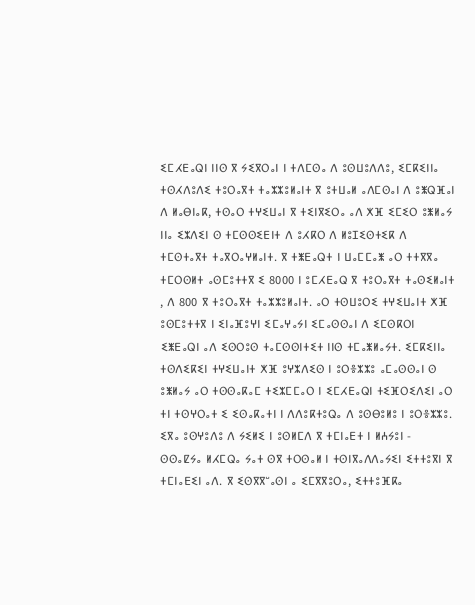ⵉⵎⵃⴹⴰⵕⵏ ⵏⵏⵙ ⴳ ⵢⵉⴳⵔⴰⵏ ⵏ ⵜⴷⵎⵙⴰ ⴷ ⵓⵙⵡⵓⴷⴷⵓ, ⵉⵎⴽⵉⵏⵏⴰ ⵜⵙⵃⴷⵓⴷⵉ ⵜⵓⵔⴰⴳⵜ ⵜⴰⵣⵣⵓⵍⴰⵏⵜ ⴳ ⵓⵜⵡⴰⵍ ⴰⴷⵎⵙⴰⵏ ⴷ ⵓⵥⵕⴼⴰⵏ ⴷ ⵍⴰⴱⵏⴰⴽ, ⵜⵙⴰⵔ ⵜⵖⵉⵡⴰⵏ ⴳ ⵜⵉⵏⴳⵉⵔⴰ ⴰⴷ ⵅⴼ ⵉⵎⵉⵔ ⵓⵥⵍⴰⵢ ⵏⵏⴰ ⵉⵣⴷⵉⵏ ⵙ ⵜⵎⵙⵙⵉⴹⵏⵜ ⴷ ⵓⵃⴽⵔ ⴷ ⵍⵓⵊⵉⵙⵜⵉⴽ ⴷ ⵜⵎⵙⵜⴰⴳⵜ ⵜⴰⴳⵔⴰⵖⵍⴰⵏⵜ. ⴳ ⵜⵥⴹⴰⵕⵜ ⵏ ⵡⴰⵎⵎⴰⵥ ⴰⵔ ⵜⵜⴳⴳⴰ ⵜⵎⵔⵙⵍⵜ ⴰⵙⵎⵓⵜⵜⴳ ⵉ 8000 ⵏ ⵓⵎⵃⴹⴰⵕ ⴳ ⵜⵓⵔⴰⴳⵜ ⵜⴰⵙⵉⵍⴰⵏⵜ , ⴷ 800 ⴳ ⵜⵓⵔⴰⴳⵜ ⵜⴰⵣⵣⵓⵍⴰⵏⵜ. ⴰⵔ ⵜⵙⵡⵓⵔⵉ ⵜⵖⵉⵡⴰⵏⵜ ⵅⴼ ⵓⵙⵎⵓⵜⵜⴳ ⵏ ⵉⵏⴰⴼⵓⵖⵏ ⵉⵎⴰⵖⴰⵢⵏ ⵉⵎⴰⵙⵙⴰⵏ ⴷ ⵉⵎⵙⴽⵔⵏ ⵉⵥⴹⴰⵕⵏ ⴰⴷ ⵉⵙⵔⵓⵙ ⵜⴰⵎⵙⵙⵏⵜⵉⵜ ⵏⵏⵙ ⵜⵎⴰⵥⵍⴰⵢⵜ. ⵉⵎⴽⵉⵏⵏⴰ ⵜⵙⴷⵉⴽⵉⵏ ⵜⵖⵉⵡⴰⵏⵜ ⵅⴼ ⵓⵖⵣⴷⵉⵙ ⵏ ⵓⵔⴻⵣⵣⵓ ⴰⵎⴰⵙⵙⴰⵏ ⵙ ⵓⵥⵍⴰⵢ ⴰⵔ ⵜⵙⵙⴰⴽⴰⵎ ⵜⵉⵣⵎⵎⴰⵔ ⵏ ⵉⵎⵃⴹⴰⵕⵏ ⵜⵉⴼⵔⵉⴷⵉⵏ ⴰⵔ ⵜⵏ ⵜⵙⵖⵔⴰⵜ ⵉ ⵉⵙⴰⴽⴰⵜⵏ ⵏ ⴷⴷⵓⴽⵜⵓⵕⴰ ⴷ ⵓⵙⴱⵓⵍⵓ ⵏ ⵓⵔⴻⵣⵣⵓ.
ⵉⴳⴰ ⵓⵙⵖⵓⴷⵓ ⴷ ⵢⵉⵍⵉ ⵏ ⵓⵙⵍⵎⴷ ⴳ ⵜⵎⵏⴰⴹⵜ ⵏ ⵍⵄⵢⵓⵏ - ⵙⵙⴰⵇⵢⴰ ⵍⵃⵎⵕⴰ ⵢⴰⵜ ⵙⴳ ⵜⵔⵙⴰⵍ ⵏ ⵜⵙⵏⴳⴰⴷⴷⴰⵢⵉⵏ ⵉⵜⵜⵓⴳⵏ ⴳ ⵜⵎⵏⴰⴹⵉⵏ ⴰⴷ. ⴳ ⵉⵙⴳⴳⵯⴰⵙⵏ ⴰ ⵉⵎⴳⴳⵓⵔⴰ, ⵉⵜⵜⵓⴼⴽⴰ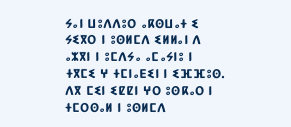ⵢⴰⵏ ⵡⵓⴷⴷⵓⵔ ⴰⴽⵙⵡⴰⵜ ⵉ ⵢⵉⴳⵔ ⵏ ⵓⵙⵍⵎⴷ ⵉⵍⵍⴰⵏ ⴷ ⴰⵣⴳⵏ ⵏ ⵓⵎⴷⵢⴰ ⴰⵎⴰⵢⵏⵓ ⵏ ⵜⴳⵎⵉ ⵖ ⵜⵎⵏⴰⴹⵉⵏ ⵏ ⵉⴼⴼⵓⵙ.
ⴷⴳ ⵎⵉⵏ ⵉⵇⵇⵏ ⵖⵔ ⵓⵙⴽⴰⵔ ⵏ ⵜⵎⵔⵙⴰⵍ ⵏ ⵓⵙⵍⵎⴷ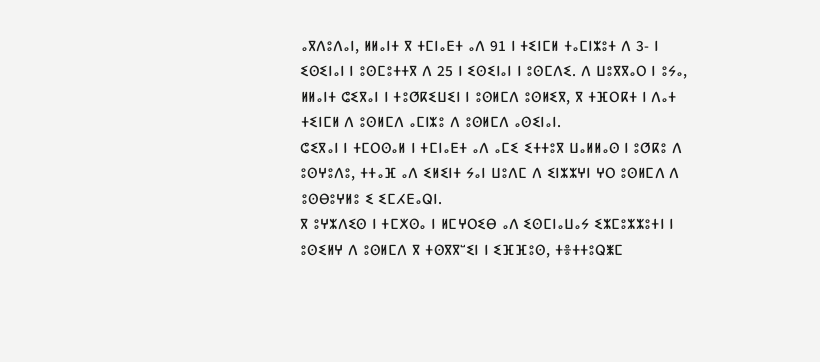ⴰⴳⴷⵓⴷⴰⵏ, ⵍⵍⴰⵏⵜ ⴳ ⵜⵎⵏⴰⴹⵜ ⴰⴷ 91 ⵏ ⵜⵉⵏⵎⵍ ⵜⴰⵎⵏⵣⵓⵜ ⴷ 3- ⵏ ⵉⵙⵉⵏⴰⵏ ⵏ ⵓⵙⵎⵓⵜⵜⴳ ⴷ 25 ⵏ ⵉⵙⵉⵏⴰⵏ ⵏ ⵓⵙⵎⴷⵉ. ⴷ ⵡⵓⴳⴳⴰⵔ ⵏ ⵓⵢⴰ, ⵍⵍⴰⵏⵜ ⵛⵉⴳⴰⵏ ⵏ ⵜⵓⵚⴽⵉⵡⵉⵏ ⵏ ⵓⵙⵍⵎⴷ ⵓⵙⵍⵉⴳ, ⴳ ⵜⴼⵔⴽⵜ ⵏ ⴷⴰⵜ ⵜⵉⵏⵎⵍ ⴷ ⵓⵙⵍⵎⴷ ⴰⵎⵏⵣⵓ ⴷ ⵓⵙⵍⵎⴷ ⴰⵙⵉⵏⴰⵏ.
ⵛⵉⴳⴰⵏ ⵏ ⵜⵎⵔⵙⴰⵍ ⵏ ⵜⵎⵏⴰⴹⵜ ⴰⴷ ⴰⵎⵉ ⵉⵜⵜⵓⴳ ⵡⴰⵍⵍⴰⵙ ⵏ ⵓⵚⴽⵓ ⴷ ⵓⵙⵖⵓⴷⵓ, ⵜⵜⴰⴼ ⴰⴷ ⵉⵍⵉⵏⵜ ⵢⴰⵏ ⵡⵓⴷⵎ ⴷ ⵉⵏⵣⵣⵖⵏ ⵖⵔ ⵓⵙⵍⵎⴷ ⴷ ⵓⵙⴱⵓⵖⵍⵓ ⵉ ⵉⵎⵃⴹⴰⵕⵏ.
ⴳ ⵓⵖⵣⴷⵉⵙ ⵏ ⵜⵎⵅⵙⴰ ⵏ ⵍⵎⵖⵔⵉⴱ ⴰⴷ ⵉⵙⵎⵏⴰⵡⴰⵢ ⵉⵣⵎⵓⵣⵣⵓⵜⵏ ⵏ ⵓⵙⵉⵍⵖ ⴷ ⵓⵙⵍⵎⴷ ⴳ ⵜⵙⴳⴳⵯⵉⵏ ⵏ ⵉⴼⴼⵓⵙ, ⵜⴻⵜⵜⵓⵕⵥⵎ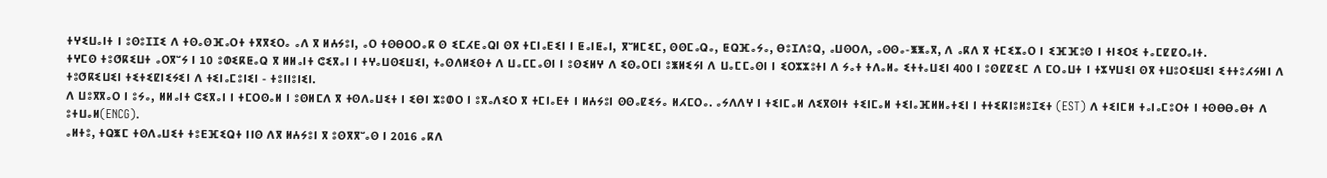ⵜⵖⵉⵡⴰⵏⵜ ⵏ ⵓⵙⵓⵊⵊⵉ ⴷ ⵜⵙⴰⵙⴼⴰⵔⵜ ⵜⴳⴳⵉⵔⴰ ⴰⴷ ⴳ ⵍⵄⵢⵓⵏ, ⴰⵔ ⵜⵙⴱⵔⵔⴰⴽ ⵙ ⵉⵎⵃⴹⴰⵕⵏ ⵙⴳ ⵜⵎⵏⴰⴹⵉⵏ ⵏ ⵟⴰⵏⵟⴰⵏ, ⴳⵯⵍⵎⵉⵎ, ⵙⵙⵎⴰⵕⴰ, ⵟⵕⴼⴰⵢⴰ, ⴱⵓⵊⴷⵓⵕ, ⴰⵡⵙⵔⴷ, ⴰⵙⵙⴰ-ⵥⵥⴰⴳ, ⴷ ⴰⴽⴷ ⴳ ⵜⵎⵉⵣⴰⵔ ⵏ ⵉⴼⴼⵓⵙ ⵏ ⵜⵏⵉⵔⵉ ⵜⴰⵎⵇⵇⵔⴰⵏⵜ.
ⵜⵖⵎⵙ ⵜⵓⵚⴽⵉⵡⵜ ⴰⵔⴳⵯⵢ ⵏ 10 ⵓⵀⵉⴽⵟⴰⵕ ⴳ ⵍⵍⴰⵏⵜ ⵛⵉⴳⴰⵏ ⵏ ⵜⵖⴰⵡⵙⵉⵡⵉⵏ, ⵜⴰⵙⴷⵍⵉⵙⵜ ⴷ ⵡⴰⵎⵎⴰⵙⵏ ⵏ ⵓⵙⵉⵍⵖ ⴷ ⵉⵙⴰⵔⵎⵏ ⵓⵥⵍⵉⵢⵏ ⴷ ⵡⴰⵎⵎⴰⵙⵏ ⵏ ⵉⵔⵣⵣⵓⵜⵏ ⴷ ⵢⴰⵜ ⵜⴷⴰⵍⴰ ⵉⵜⵜⴰⵡⵉⵏ 400 ⵏ ⵓⵙⵇⵇⵉⵎ ⴷ ⵎⵔⴰⵡⵜ ⵏ ⵜⵣⵖⵡⵉⵏ ⵙⴳ ⵜⵡⵓⵔⵉⵡⵉⵏ ⵉⵜⵜⵓⵃⵢⵍⵏ ⴷ ⵜⵓⵚⴽⵉⵡⵉⵏ ⵜⵉⵜⵉⵇⵏⵉⵢⵉⵏ ⴷ ⵜⵉⵏⴰⵎⵓⵏⵉⵏ - ⵜⵓⵏⵏⵓⵏⵉⵏ.
ⴷ ⵡⵓⴳⴳⴰⵔ ⵏ ⵓⵢⴰ, ⵍⵍⴰⵏⵜ ⵛⵉⴳⴰⵏ ⵏ ⵜⵎⵔⵙⴰⵍ ⵏ ⵓⵙⵍⵎⴷ ⴳ ⵜⵙⴷⴰⵡⵉⵜ ⵏ ⵉⴱⵏ ⵣⵓⵀⵔ ⵏ ⵓⴳⴰⴷⵉⵔ ⴳ ⵜⵎⵏⴰⴹⵜ ⵏ ⵍⵄⵢⵓⵏ ⵙⵙⴰⵇⵉⵢⴰ ⵍⵃⵎⵔⴰ. ⴰⵢⴷⴷⵖ ⵏ ⵜⵉⵏⵎⴰⵍ ⴷⵉⴳⵙⵏⵜ ⵜⵉⵏⵎⴰⵍ ⵜⵉⵏⴰⴼⵍⵍⴰⵜⵉⵏ ⵏ ⵜⵜⵉⴽⵏⵓⵍⵓⵊⵉⵜ (EST) ⴷ ⵜⵉⵏⵎⵍ ⵜⴰⵏⴰⵎⵓⵔⵜ ⵏ ⵜⵙⴱⴱⴰⴱⵜ ⴷ ⵓⵜⵡⴰⵍ(ENCG).
ⴰⵍⵜⵓ, ⵜⵕⵥⵎ ⵜⵙⴷⴰⵡⵉⵜ ⵜⵓⴹⴼⵉⵕⵜ ⵏⵏⵙ ⴷⴳ ⵍⵄⵢⵓⵏ ⴳ ⵓⵙⴳⴳⵯⴰⵙ ⵏ 2016 ⴰⴽⴷ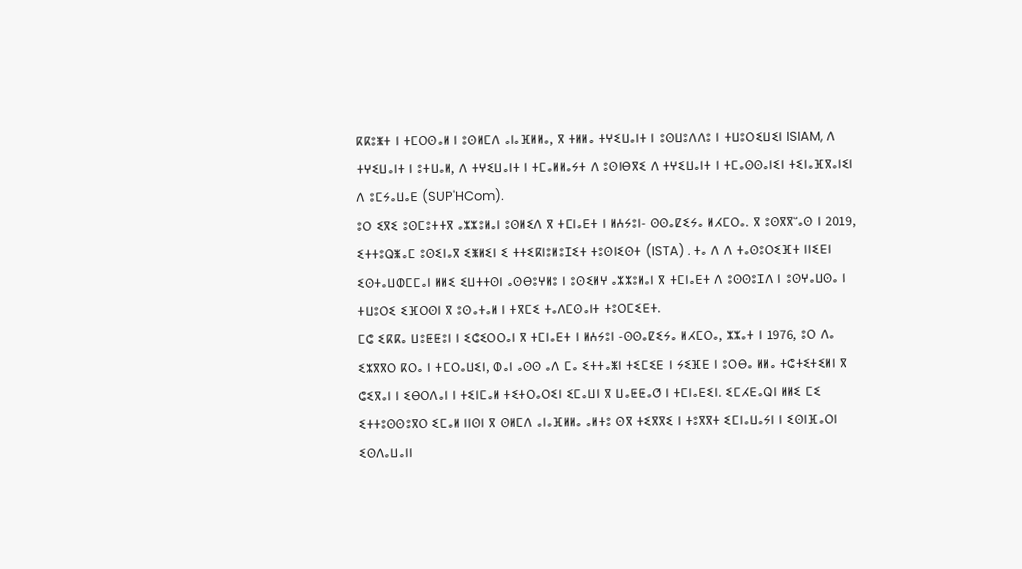ⴽⴽⵓⵥⵜ ⵏ ⵜⵎⵔⵙⴰⵍ ⵏ ⵓⵙⵍⵎⴷ ⴰⵏⴰⴼⵍⵍⴰ, ⴳ ⵜⵍⵍⴰ ⵜⵖⵉⵡⴰⵏⵜ ⵏ ⵓⵙⵡⵓⴷⴷⵓ ⵏ ⵜⵡⵓⵔⵉⵡⵉⵏ ISIAM, ⴷ ⵜⵖⵉⵡⴰⵏⵜ ⵏ ⵓⵜⵡⴰⵍ, ⴷ ⵜⵖⵉⵡⴰⵏⵜ ⵏ ⵜⵎⴰⵍⵍⴰⵢⵜ ⴷ ⵓⵙⵏⴱⴳⵉ ⴷ ⵜⵖⵉⵡⴰⵏⵜ ⵏ ⵜⵎⴰⵙⵙⴰⵏⵉⵏ ⵜⵉⵏⴰⴼⴳⴰⵏⵉⵏ ⴷ ⵓⵎⵢⴰⵡⴰⴹ (SUP'HCom).
ⵓⵔ ⵉⴳⵉ ⵓⵙⵎⵓⵜⵜⴳ ⴰⵣⵣⵓⵍⴰⵏ ⵓⵙⵍⵉⴷ ⴳ ⵜⵎⵏⴰⴹⵜ ⵏ ⵍⵄⵢⵓⵏ- ⵙⵙⴰⵇⵉⵢⴰ ⵍⵃⵎⵔⴰ. ⴳ ⵓⵙⴳⴳⵯⴰⵙ ⵏ 2019, ⵉⵜⵜⵓⵕⵥⴰⵎ ⵓⵙⵉⵏⴰⴳ ⵉⵥⵍⵉⵏ ⵉ ⵜⵜⵉⴽⵏⵓⵍⵓⵊⵉⵜ ⵜⵓⵙⵏⵉⵙⵜ (ISTA) . ⵜⴰ ⴷ ⴷ ⵜⴰⵙⵓⵔⵉⴼⵜ ⵏⵏⵉⴹⵏ ⵉⵙⵜⴰⵡⵀⵎⵎⴰⵏ ⵍⵍⵉ ⵉⵡⵜⵜⵙⵏ ⴰⵙⴱⵓⵖⵍⵓ ⵏ ⵓⵙⵉⵍⵖ ⴰⵣⵣⵓⵍⴰⵏ ⴳ ⵜⵎⵏⴰⴹⵜ ⴷ ⵓⵙⵙⵓⵊⴷ ⵏ ⵓⵙⵖⴰⵡⵙⴰ ⵏ ⵜⵡⵓⵔⵉ ⵉⴼⵔⵙⵏ ⴳ ⵓⵙⴰⵜⴰⵍ ⵏ ⵜⴳⵎⵉ ⵜⴰⴷⵎⵙⴰⵏⵜ ⵜⵓⵔⵎⵉⴹⵜ.
ⵎⵛ ⵉⴽⴽⴰ ⵡⵓⵟⵟⵓⵏ ⵏ ⵉⵛⵉⵔⵔⴰⵏ ⴳ ⵜⵎⵏⴰⴹⵜ ⵏ ⵍⵄⵢⵓⵏ -ⵙⵙⴰⵇⵉⵢⴰ ⵍⵃⵎⵔⴰ, ⵣⵣⴰⵜ ⵏ 1976, ⵓⵔ ⴷⴰ ⵉⵣⴳⴳⵔ ⴽⵔⴰ ⵏ ⵜⵎⵔⴰⵡⵉⵏ, ⵀⴰⵏ ⴰⵙⵙ ⴰⴷ ⵎⴰ ⵉⵜⵜⴰⵥⵏ ⵜⵉⵎⵉⴹ ⵏ ⵢⵉⴼⴹ ⵏ ⵓⵔⴱⴰ ⵍⵍⴰ ⵜⵛⵜⵉⵜⵉⵍⵏ ⴳ ⵛⵉⴳⴰⵏ ⵏ ⵉⴱⵔⴷⴰⵏ ⵏ ⵜⵉⵏⵎⴰⵍ ⵜⵉⵜⵔⴰⵔⵉⵏ ⵉⵎⴰⵡⵏ ⴳ ⵡⴰⵟⵟⴰⵚ ⵏ ⵜⵎⵏⴰⴹⵉⵏ. ⵉⵎⵃⴹⴰⵕⵏ ⵍⵍⵉ ⵎⵉ ⵉⵜⵜⵓⵙⵙⵓⴳⵔ ⵉⵎⴰⵍ ⵏⵏⵙⵏ ⴳ ⵙⵍⵎⴷ ⴰⵏⴰⴼⵍⵍⴰ ⴰⵍⵜⵓ ⵙⴳ ⵜⵉⴳⴳⵉ ⵏ ⵜⵓⴳⴳⵜ ⵉⵎⵏⴰⵡⴰⵢⵏ ⵏ ⵉⵙⵏⴼⴰⵔⵏ ⵉⵙⴷⴰⵡⴰⵏⵏ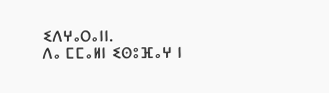ⵉⴷⵖⴰⵔⴰⵏⵏ.
ⴷⴰ ⵎⵎⴰⵍⵏ ⵉⵙⵓⴼⴰⵖ ⵏ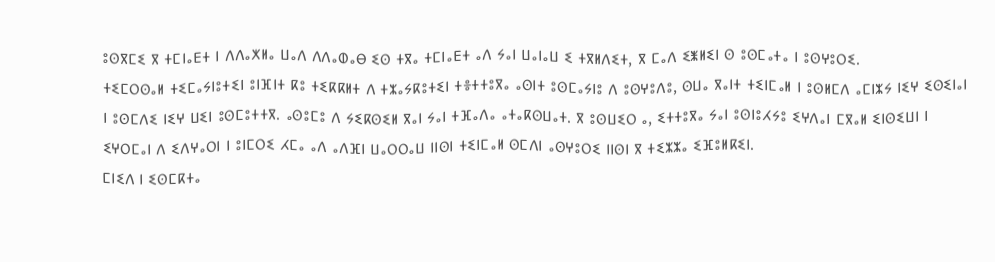ⵓⵙⴳⵎⵉ ⴳ ⵜⵎⵏⴰⴹⵜ ⵏ ⴷⴷⴰⵅⵍⴰ ⵡⴰⴷ ⴷⴷⴰⵀⴰⴱ ⵉⵙ ⵜⴳⴰ ⵜⵎⵏⴰⴹⵜ ⴰⴷ ⵢⴰⵏ ⵡⴰⵏⴰⵡ ⵉ ⵜⴳⵍⴷⵉⵜ, ⴳ ⵎⴰⴷ ⵉⵥⵍⵉⵏ ⵙ ⵓⵙⵎⴰⵜⴰ ⵏ ⵓⵙⵖⵓⵔⵉ.
ⵜⵉⵎⵔⵙⴰⵍ ⵜⵉⵎⴰⵢⵏⵓⵜⵉⵏ ⵓⵏⴼⵏⵜ ⴽⵓ ⵜⵉⴽⴽⵍⵜ ⴷ ⵜⵣⴰⵢⴽⵓⵜⵉⵏ ⵜⴻⵜⵜⵓⴳⴰ ⴰⵙⵏⵜ ⵓⵙⵎⴰⵢⵏⵓ ⴷ ⵓⵙⵖⵓⴷⵓ, ⵙⵡⴰ ⴳⴰⵏⵜ ⵜⵉⵏⵎⴰⵍ ⵏ ⵓⵙⵍⵎⴷ ⴰⵎⵏⵣⵢ ⵏⵉⵖ ⵉⵙⵉⵏⴰⵏ ⵏ ⵓⵙⵎⴷⵉ ⵏⵉⵖ ⵡⵉⵏ ⵓⵙⵎⵓⵜⵜⴳ. ⴰⵙⵓⵎⵓ ⴷ ⵢⵉⴽⵙⵉⵍ ⴳⴰⵏ ⵢⴰⵏ ⵜⴼⴰⴷⴰ ⴰⵜⴰⴽⵙⵡⴰⵜ. ⴳ ⵓⵙⵡⵉⵔ ⴰ, ⵉⵜⵜⵓⴳⴰ ⵢⴰⵏ ⵓⵙⵏⵓⵃⵢⵓ ⵉⵖⴷⴰⵏ ⵎⴳⴰⵍ ⵉⵏⵙⵉⵡⵏ ⵏ ⵉⵖⵔⵎⴰⵏ ⴷ ⵉⴷⵖⴰⵔⵏ ⵏ ⵓⵏⵎⵔⵉ ⵃⵎⴰ ⴰⴷ ⴰⴷⴼⵏ ⵡⴰⵔⵔⴰⵡ ⵏⵏⵙⵏ ⵜⵉⵏⵎⴰⵍ ⵙⵎⴷⵏ ⴰⵙⵖⵓⵔⵉ ⵏⵏⵙⵏ ⴳ ⵜⵉⵣⵣⴰ ⵉⴼⵓⵍⴽⵉⵏ.
ⵎⵏⵉⴷ ⵏ ⵉⵙⵎⴽⵜⴰ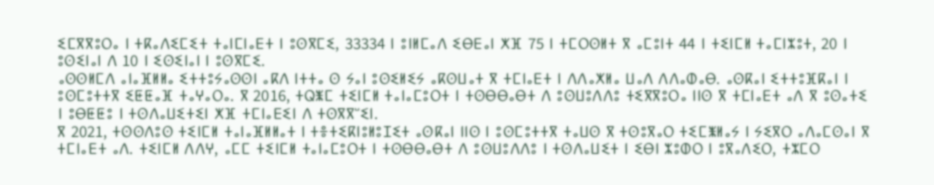ⵉⵎⴳⴳⵓⵔⴰ ⵏ ⵜⴽⴰⴷⵉⵎⵉⵜ ⵜⴰⵏⵎⵏⴰⴹⵜ ⵏ ⵓⵙⴳⵎⵉ, 33334 ⵏ ⵓⵏⵍⵎⴰⴷ ⵉⴱⴹⴰⵏ ⵅⴼ 75 ⵏ ⵜⵎⵔⵙⵍⵜ ⴳ ⴰⵎⵓⵏⵜ 44 ⵏ ⵜⵉⵏⵎⵍ ⵜⴰⵎⵏⵣⵓⵜ, 20 ⵏ ⵓⵙⵉⵏⴰⵏ ⴷ 10 ⵏ ⵉⵙⵉⵏⴰⵏ ⵏ ⵓⵙⴳⵎⵉ.
ⴰⵙⵙⵍⵎⴷ ⴰⵏⴰⴼⵍⵍⴰ ⵉⵜⵜⵓⵢⴰⵙⵙⵏ ⴰⴽⴷ ⵏⵜⵜⴰ ⵙ ⵢⴰⵏ ⵓⵙⵉⵍⵉⵢ ⴰⴽⵙⵡⴰⵜ ⴳ ⵜⵎⵏⴰⴹⵜ ⵏ ⴷⴷⴰⵅⵍⴰ ⵡⴰⴷ ⴷⴷⴰⵀⴰⴱ. ⴰⵙⴽⴰⵏ ⵉⵜⵜⵓⴼⴽⴰⵏ ⵏ ⵓⵙⵎⵓⵜⵜⴳ ⵉⵟⵟⴰⴼ ⵜⴰⵖⴰⵔⴰ. ⴳ 2016, ⵜⵕⵥⵎ ⵜⵉⵏⵎⵍ ⵜⴰⵏⴰⵎⵓⵔⵜ ⵏ ⵜⵙⴱⴱⴰⴱⵜ ⴷ ⵓⵙⵡⵓⴷⴷⵓ ⵜⵉⴳⴳⵓⵔⴰ ⵏⵏⵙ ⴳ ⵜⵎⵏⴰⴹⵜ ⴰⴷ ⴳ ⵓⵙⴰⵜⵉ ⵏ ⵓⴱⵟⵟⵓ ⵏ ⵜⵙⴷⴰⵡⵉⵜⵉⵏ ⵅⴼ ⵜⵎⵏⴰⴹⵉⵏ ⴷ ⵜⵙⴳⴳⵯⵉⵏ.
ⴳ 2021, ⵜⵙⵙⴷⵓⵙ ⵜⵉⵏⵎⵍ ⵜⴰⵏⴰⴼⵍⵍⴰⵜ ⵏ ⵜⴻⵜⵉⴽⵏⵓⵍⵓⵊⵉⵜ ⴰⵙⴽⴰⵏ ⵏⵏⵙ ⵏ ⵓⵙⵎⵓⵜⵜⴳ ⵜⴰⵡⵙ ⴳ ⵜⵙⵓⴳⴰⵔ ⵜⵉⵎⵥⵍⴰⵢ ⵏ ⵢⵉⴳⵔ ⴰⴷⴰⵎⵙⴰⵏ ⴳ ⵜⵎⵏⴰⴹⵜ ⴰⴷ. ⵜⵉⵏⵎⵍ ⴷⴷⵖ, ⴰⵎⵎ ⵜⵉⵏⵎⵍ ⵜⴰⵏⴰⵎⵓⵔⵜ ⵏ ⵜⵙⴱⴱⴰⴱⵜ ⴷ ⵓⵙⵡⵓⴷⴷⵓ ⵏ ⵜⵙⴷⴰⵡⵉⵜ ⵏ ⵉⴱⵏ ⵣⵓⵀⵔ ⵏ ⵓⴳⴰⴷⵉⵔ, ⵜⵣⵎⵔ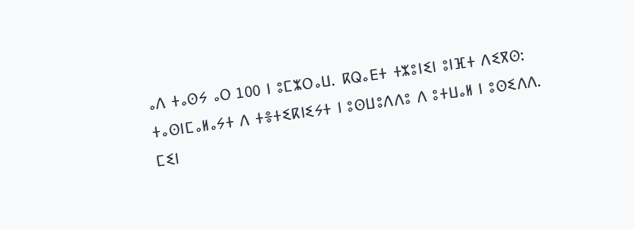ⴰⴷ ⵜⴰⵙⵢ ⴰⵔ 100 ⵏ ⵓⵎⵣⵔⴰⵡ. ⴽⵕⴰⴹⵜ ⵜⵣⵓⵏⵉⵏ ⵓⵏⴼⵜ ⴷⵉⴳⵙ: ⵜⴰⵙⵏⵎⴰⵍⴰⵢⵜ ⴷ ⵜⴻⵜⵉⴽⵏⵉⵢⵜ ⵏ ⵓⵙⵡⵓⴷⴷⵓ ⴷ ⵓⵜⵡⴰⵍ ⵏ ⵓⵙⵉⴷⴷ.
ⵎⵉⵏ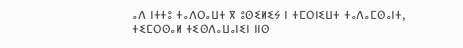ⴰⴷ ⵏⵜⵜⵓ ⵜⴰⴷⵔⴰⵡⵜ ⴳ ⵓⵙⵉⵍⵉⵢ ⵏ ⵜⵎⵔⵏⵉⵡⵜ ⵜⴰⴷⴰⵎⵙⴰⵏⵜ, ⵜⵉⵎⵔⵙⴰⵍ ⵜⵉⵙⴷⴰⵡⴰⵏⵉⵏ ⵏⵏⵙ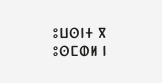ⵓⵡⵙⵏⵜ ⴳ ⵓⵙⵎⵀⵍ ⵏ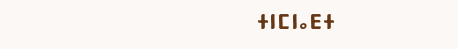ⵜⵏⵎⵏⴰⴹⵜ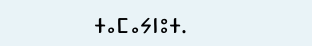ⵜⴰⵎⴰⵢⵏⵓⵜ.